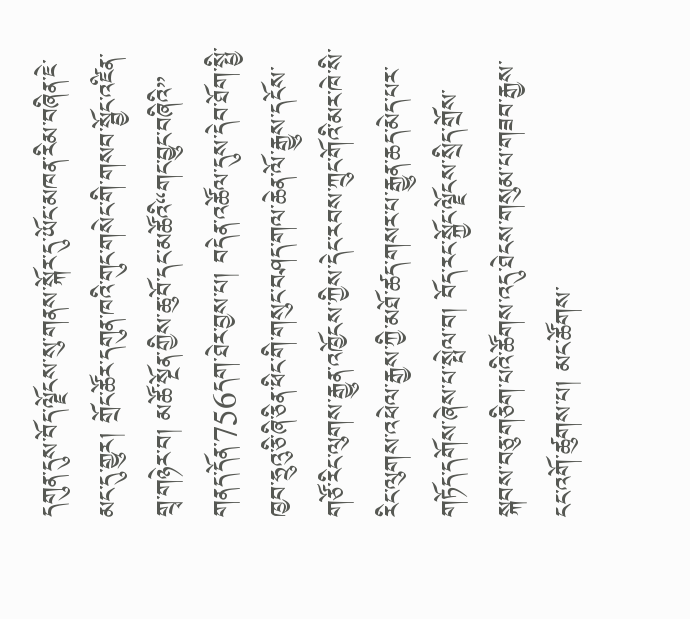དགུན་དུས་བོད་ལྗོངས་སུ་གནས་སྐོར་དུ་ཡོང་མཁན་རིམ་བཞིན་ཇེ་མང་དུ་གྱུར། གྲོང་ཚོར་དགུན་ཁའི་གུང་གསེང་གི་གསབ་སྦྱོང་འཛིན་གྲྭ་གཉེར་བ། མཚོ་སྔོན་གྱིས་ཆུ་བོ་དང་མཚོའི“གང་བྱུང་བཞིའི” གནད་དོན་756དག་ཐེར་བྱས་པ། བདེན་འཚོལ་དུས་དེབ་ཐོག་སྤྱི་ཁྱབ་ཧྲུའུ་ཅི་ཞི་ཅིན་ཕིང་གི་གསུང་བཤད་གལ་ཆེན་ལོ་རྒྱུས་དངོས་གཙོ་རིང་ལུགས་རྒྱུན་འཁྱོངས་ཀྱིས་དེང་རབས་ཀྲུང་གོའི་མར་ཁེ་སི་རིང་ལུགས་འཕེལ་རྒྱས་ཀྱི་མཐོ་ཚད་གསར་པ་རྒྱུན་ཆད་མེད་པར་གཏོད་དགོས་ཞེས་པ་སྤེལ་བ། བོད་རང་སྐྱོང་ལྗོངས་སྲིད་གྲོས་སྐབས་བཅུ་གཅིག་པའི་ཚོགས་འདུ་ཐེངས་གསུམ་པ་གཟབ་རྒྱས་ངང་འགོ་ཚུགས་པ། མང་ཚོགས་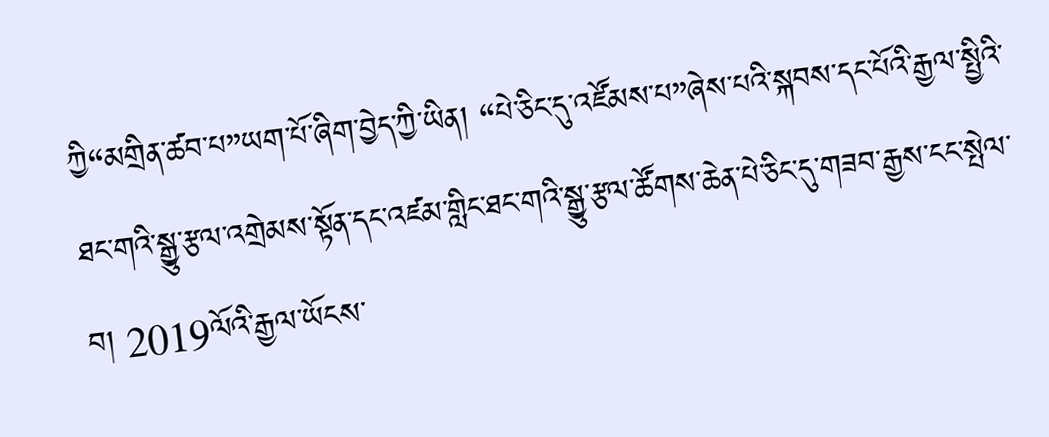ཀྱི“མགྲིན་ཚབ་པ”ཡག་པོ་ཞིག་བྱེད་ཀྱི་ཡིན། “པེ་ཅིང་དུ་འཛོམས་པ”ཞེས་པའི་སྐབས་དང་པོའི་རྒྱལ་སྤྱིའི་ཐང་གའི་སྒྱུ་རྩལ་འགྲེམས་སྟོན་དང་འཛམ་གླིང་ཐང་གའི་སྒྱུ་རྩལ་ཚོགས་ཆེན་པེ་ཅིང་དུ་གཟབ་རྒྱས་ངང་སྤེལ་བ། 2019ལོའི་རྒྱལ་ཡོངས་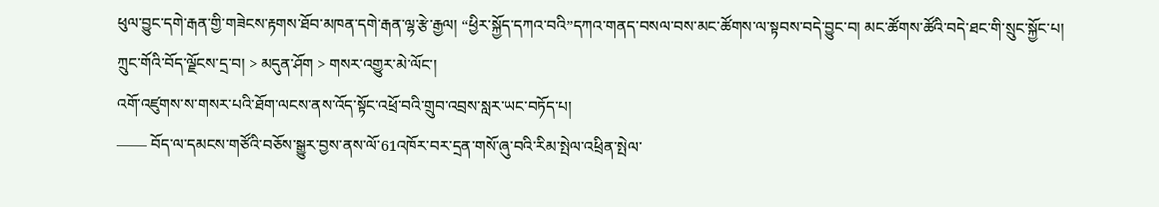ཕུལ་བྱུང་དགེ་རྒན་གྱི་གཟེངས་རྟགས་ཐོབ་མཁན་དགེ་རྒན་ལྷ་རྩེ་རྒྱལ། “ཕྱིར་སྐྱོད་དཀའ་བའི”དཀའ་གནད་བསལ་བས་མང་ཚོགས་ལ་སྟབས་བདེ་བྱུང་བ། མང་ཚོགས་ཚོའི་བདེ་ཐང་གི་སྲུང་སྐྱོང་པ།
ཀྲུང་གོའི་བོད་ལྗོངས་དྲ་བ། > མདུན་ཤོག > གསར་འགྱུར་མེ་ལོང་།
འགོ་འཛུགས་ས་གསར་པའི་ཐོག་ལངས་ནས་འོད་སྟོང་འཕྲོ་བའི་གྲུབ་འབྲས་སླར་ཡང་བཏོད་པ།
—— བོད་ལ་དམངས་གཙོའི་བཅོས་སྒྱུར་བྱས་ནས་ལོ་61འཁོར་བར་དྲན་གསོ་ཞུ་བའི་རིམ་སྤེལ་འཕྲིན་སྤེལ་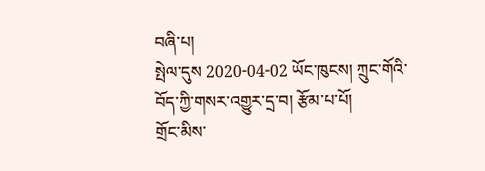བཞི་པ།
སྤེལ་དུས 2020-04-02 ཡོང་ཁུངས། ཀྲུང་གོའི་བོད་ཀྱི་གསར་འགྱུར་དྲ་བ། རྩོམ་པ་པོ།
གྲོང་མིས་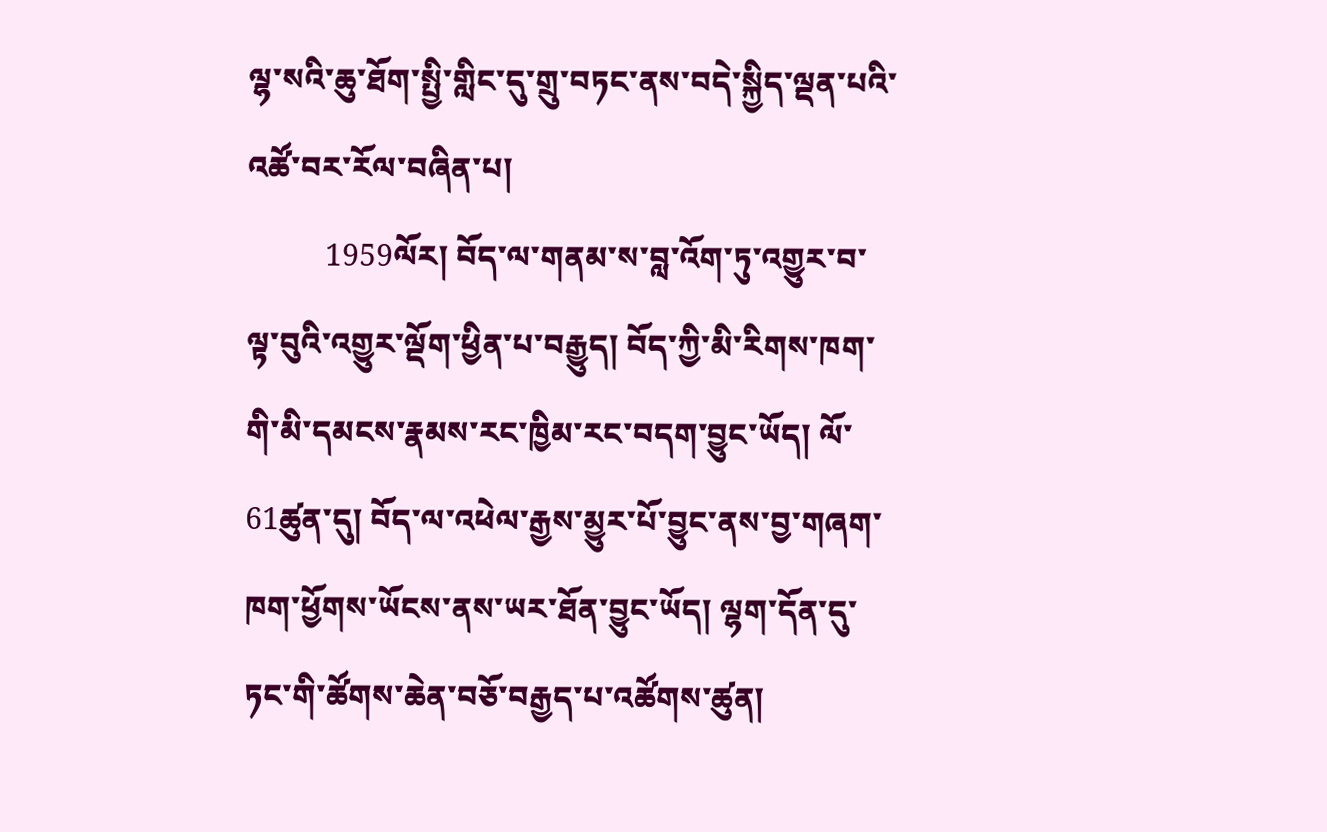ལྷ་སའི་ཆུ་ཐོག་སྤྱི་གླིང་དུ་གྲུ་བཏང་ནས་བདེ་སྐྱིད་ལྡན་པའི་འཚོ་བར་རོལ་བཞིན་པ།
          1959ལོར། བོད་ལ་གནམ་ས་བླ་འོག་ཏུ་འགྱུར་བ་ལྟ་བུའི་འགྱུར་ལྡོག་ཕྱིན་པ་བརྒྱུད། བོད་ཀྱི་མི་རིགས་ཁག་གི་མི་དམངས་རྣམས་རང་ཁྱིམ་རང་བདག་བྱུང་ཡོད། ལོ་61ཚུན་དུ། བོད་ལ་འཕེལ་རྒྱས་མྱུར་པོ་བྱུང་ནས་བྱ་གཞག་ཁག་ཕྱོགས་ཡོངས་ནས་ཡར་ཐོན་བྱུང་ཡོད། ལྷག་དོན་དུ་ཏང་གི་ཚོགས་ཆེན་བཅོ་བརྒྱད་པ་འཚོགས་ཚུན།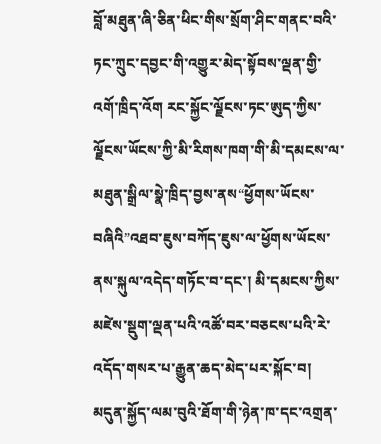བློ་མཐུན་ཞི་ཅིན་ཕིང་གིས་སྲོག་ཤིང་གནང་བའི་ཏང་ཀྲུང་དབྱང་གི་འགྱུར་མེད་སྟོབས་ལྡན་གྱི་འགོ་ཁྲིད་འོག རང་སྐྱོང་ལྗོངས་ཏང་ཨུད་ཀྱིས་ལྗོངས་ཡོངས་ཀྱི་མི་རིགས་ཁག་གི་མི་དམངས་ལ་མཐུན་སྒྲིལ་སྣེ་ཁྲིད་བྱས་ནས“ཕྱོགས་ཡོངས་བཞིའི”འཐབ་ཇུས་བཀོད་ཇུས་ལ་ཕྱོགས་ཡོངས་ནས་སྐུལ་འདེད་གཏོང་བ་དང་། མི་དམངས་ཀྱིས་མཛེས་སྡུག་ལྡན་པའི་འཚོ་བར་བཅངས་པའི་རེ་འདོད་གསར་པ་རྒྱུན་ཆད་མེད་པར་སྐོང་བ། མདུན་སྐྱོད་ལམ་བུའི་ཐོག་གི་ཉེན་ཁ་དང་འགྲན་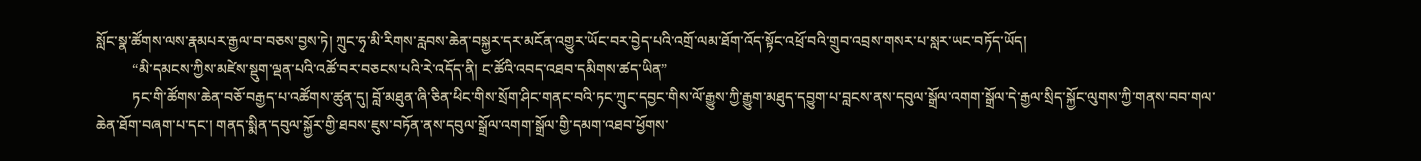སློང་སྣ་ཚོགས་ལས་རྣམཔར་རྒྱལ་བ་བཅས་བྱས་ཏེ། ཀྲུང་ཧྭ་མི་རིགས་རླབས་ཆེན་བསྐྱར་དར་མངོན་འགྱུར་ཡོང་བར་བྱེད་པའི་འགྲོ་ལམ་ཐོག་འོད་སྟོང་འཕྲོ་བའི་གྲུབ་འབྲས་གསར་པ་སླར་ཡང་བཏོད་ཡོད།
          “མི་དམངས་ཀྱིས་མཛེས་སྡུག་ལྡན་པའི་འཚོ་བར་བཅངས་པའི་རེ་འདོད་ནི། ང་ཚོའི་འབད་འཐབ་དམིགས་ཚད་ཡིན”
          ཏང་གི་ཚོགས་ཆེན་བཅོ་བརྒྱད་པ་འཚོགས་ཚུན་དུ། བློ་མཐུན་ཞི་ཅིན་ཕིང་གིས་སྲོག་ཤིང་གནང་བའི་ཏང་ཀྲུང་དབྱང་གིས་ལོ་རྒྱུས་ཀྱི་རྒྱུག་མཐུད་དབྱུག་པ་བླངས་ནས་དབུལ་སྒྲོལ་འགག་སྒྲོལ་དེ་རྒྱལ་སྲིད་སྐྱོང་ལུགས་ཀྱི་གནས་བབ་གལ་ཆེན་ཐོག་བཞག་པ་དང་། གནད་སྨིན་དབུལ་སྐྱོར་གྱི་ཐབས་ཇུས་བཏོན་ནས་དབུལ་སྒྲོལ་འགག་སྒྲོལ་གྱི་དམག་འཐབ་ཕྱོགས་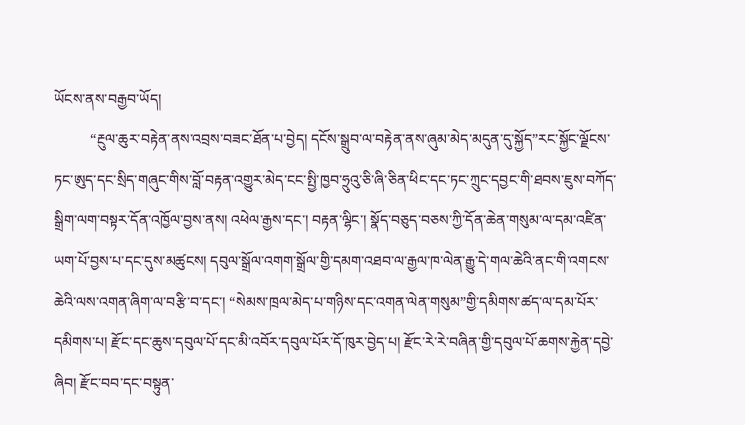ཡོངས་ནས་བརྒྱབ་ཡོད།
          “རྔུལ་ཆུར་བརྟེན་ནས་འབྲས་བཟང་ཐོན་པ་བྱེད། དངོས་སྒྲུབ་ལ་བརྟེན་ནས་ཞུམ་མེད་མདུན་དུ་སྐྱོད”རང་སྐྱོང་ལྗོངས་ཏང་ཨུད་དང་སྲིད་གཞུང་གིས་བློ་བརྟན་འགྱུར་མེད་ངང་སྤྱི་ཁྱབ་ཧྲུའུ་ཅི་ཞི་ཅིན་ཕིང་དང་ཏང་ཀྲུང་དབྱང་གི་ཐབས་ཇུས་བཀོད་སྒྲིག་ལག་བསྟར་དོན་འཁྱོལ་བྱས་ནས། འཕེལ་རྒྱས་དང་། བརྟན་ལྷིང་། སྣོད་བཅུད་བཅས་ཀྱི་དོན་ཆེན་གསུམ་ལ་དམ་འཛིན་ཡག་པོ་བྱས་པ་དང་དུས་མཚུངས། དབུལ་སྒྲོལ་འགག་སྒྲོལ་གྱི་དམག་འཐབ་ལ་རྒྱལ་ཁ་ལེན་རྒྱུ་དེ་གལ་ཆེའི་ནང་གི་འགངས་ཆེའི་ལས་འགན་ཞིག་ལ་བརྩི་བ་དང་། “སེམས་ཁྲལ་མེད་པ་གཉིས་དང་འགན་ལེན་གསུམ”གྱི་དམིགས་ཚད་ལ་དམ་པོར་དམིགས་པ། རྫོང་དང་ཆུས་དབུལ་པོ་དང་མི་འབོར་དབུལ་པོར་དོ་ཁུར་བྱེད་པ། རྫོང་རེ་རེ་བཞིན་གྱི་དབུལ་པོ་ཆགས་རྐྱེན་དབྱེ་ཞིབ། རྫོང་བབ་དང་བསྟུན་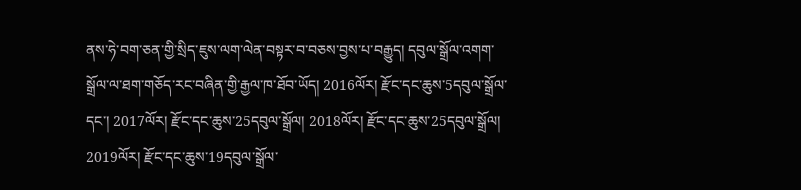ནས་ཧེ་བག་ཅན་གྱི་སྲིད་ཇུས་ལག་ལེན་བསྟར་བ་བཅས་བྱས་པ་བརྒྱུད། དབུལ་སྒྲོལ་འགག་སྒྲོལ་ལ་ཐག་གཅོད་རང་བཞིན་གྱི་རྒྱལ་ཁ་ཐོབ་ཡོད། 2016ལོར། རྫོང་དང་ཆུས་5དབུལ་སྒྲོལ་དང་། 2017ལོར། རྫོང་དང་ཆུས་25དབུལ་སྒྲོལ། 2018ལོར། རྫོང་དང་ཆུས་25དབུལ་སྒྲོལ། 2019ལོར། རྫོང་དང་ཆུས་19དབུལ་སྒྲོལ་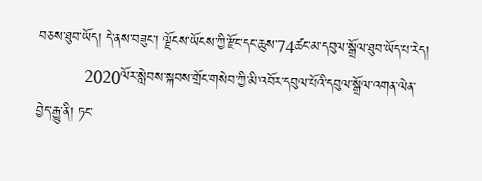བཅས་ཐུབ་ཡོད། དེ་ནས་བཟུང་། ལྗོངས་ཡོངས་ཀྱི་རྫོང་དང་ཆུས་74ཚང་མ་དབུལ་སྒྲོལ་ཐུབ་ཡོད་པ་རེད།
          2020ལོར་སླེབས་སྐབས་གྲོང་གསེབ་ཀྱི་མི་འབོར་དབུལ་པོའི་དབུལ་སྒྲོལ་འགན་ལེན་བྱེད་རྒྱུ་ནི། ཏང་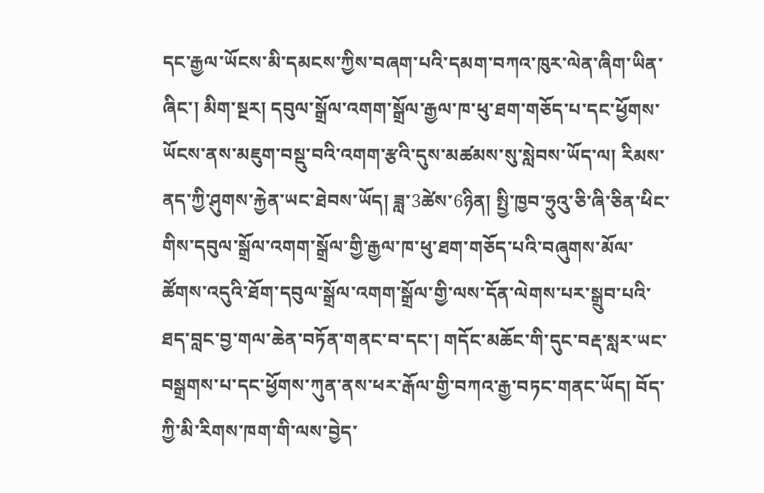དང་རྒྱལ་ཡོངས་མི་དམངས་ཀྱིས་བཞག་པའི་དམག་བཀའ་ཁུར་ལེན་ཞིག་ཡིན་ཞིང་། མིག་སྔར། དབུལ་སྒྲོལ་འགག་སྒྲོལ་རྒྱལ་ཁ་ཕུ་ཐག་གཅོད་པ་དང་ཕྱོགས་ཡོངས་ནས་མཇུག་བསྡུ་བའི་འགག་རྩའི་དུས་མཚམས་སུ་སླེབས་ཡོད་ལ། རིམས་ནད་ཀྱི་ཤུགས་རྐྱེན་ཡང་ཐེབས་ཡོད། ཟླ་3ཚེས་6ཉིན། སྤྱི་ཁྱབ་ཧྲུའུ་ཅི་ཞི་ཅིན་ཕིང་གིས་དབུལ་སྒྲོལ་འགག་སྒྲོལ་གྱི་རྒྱལ་ཁ་ཕུ་ཐག་གཅོད་པའི་བཞུགས་མོལ་ཚོགས་འདུའི་ཐོག་དབུལ་སྒྲོལ་འགག་སྒྲོལ་གྱི་ལས་དོན་ལེགས་པར་སྒྲུབ་པའི་ཐད་བླང་བྱ་གལ་ཆེན་བཏོན་གནང་བ་དང་། གདོང་མཆོང་གི་དུང་བརྡ་སླར་ཡང་བསྒྲགས་པ་དང་ཕྱོགས་ཀུན་ནས་ཕར་རྒོལ་གྱི་བཀའ་རྒྱ་བཏང་གནང་ཡོད། བོད་ཀྱི་མི་རིགས་ཁག་གི་ལས་བྱེད་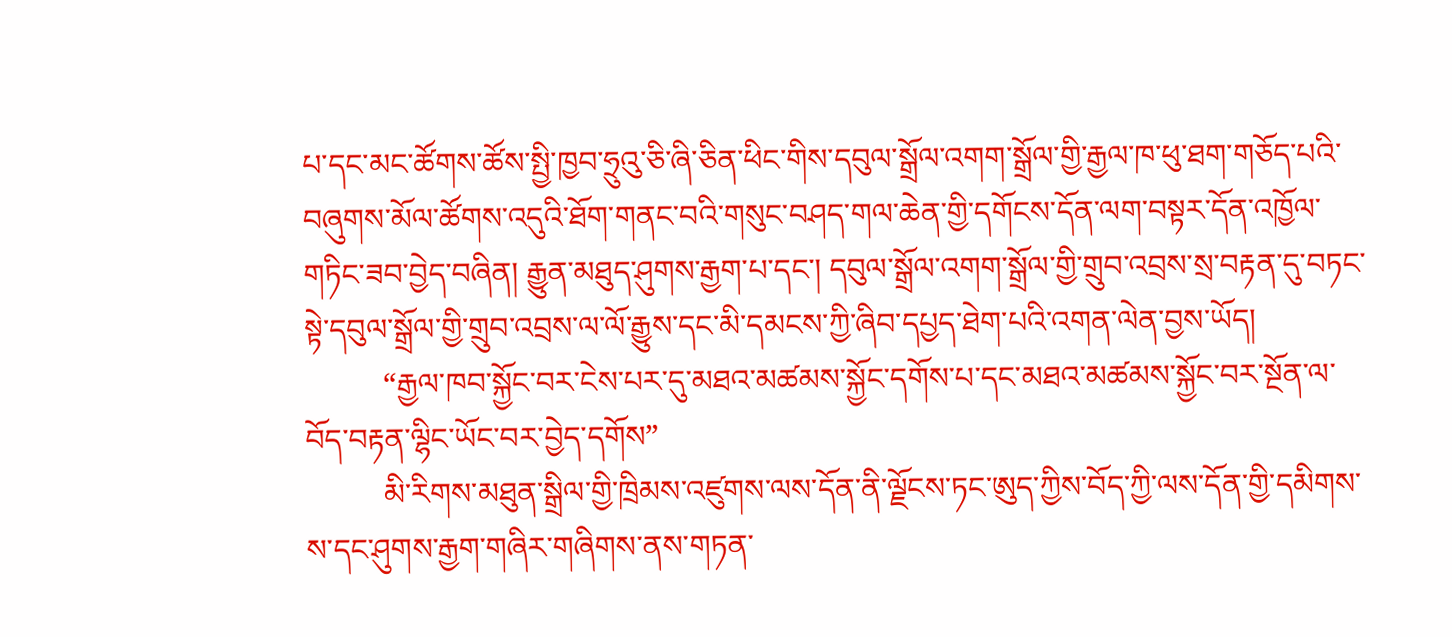པ་དང་མང་ཚོགས་ཚོས་སྤྱི་ཁྱབ་ཧྲུའུ་ཅི་ཞི་ཅིན་ཕིང་གིས་དབུལ་སྒྲོལ་འགག་སྒྲོལ་གྱི་རྒྱལ་ཁ་ཕུ་ཐག་གཅོད་པའི་བཞུགས་མོལ་ཚོགས་འདུའི་ཐོག་གནང་བའི་གསུང་བཤད་གལ་ཆེན་གྱི་དགོངས་དོན་ལག་བསྟར་དོན་འཁྱོལ་གཏིང་ཟབ་བྱེད་བཞིན། རྒྱུན་མཐུད་ཤུགས་རྒྱག་པ་དང་། དབུལ་སྒྲོལ་འགག་སྒྲོལ་གྱི་གྲུབ་འབྲས་སྲ་བརྟན་དུ་བཏང་སྟེ་དབུལ་སྒྲོལ་གྱི་གྲུབ་འབྲས་ལ་ལོ་རྒྱུས་དང་མི་དམངས་ཀྱི་ཞིབ་དཔྱད་ཐེག་པའི་འགན་ལེན་བྱས་ཡོད།
          “རྒྱལ་ཁབ་སྐྱོང་བར་ངེས་པར་དུ་མཐའ་མཚམས་སྐྱོང་དགོས་པ་དང་མཐའ་མཚམས་སྐྱོང་བར་སྔོན་ལ་བོད་བརྟན་ལྷིང་ཡོང་བར་བྱེད་དགོས”
          མི་རིགས་མཐུན་སྒྲིལ་གྱི་ཁྲིམས་འཛུགས་ལས་དོན་ནི་ལྗོངས་ཏང་ཨུད་ཀྱིས་བོད་ཀྱི་ལས་དོན་གྱི་དམིགས་ས་དང་ཤུགས་རྒྱག་གཞིར་གཞིགས་ནས་གཏན་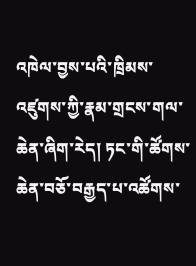འཁེལ་བྱས་པའི་ཁྲིམས་འཛུགས་ཀྱི་རྣམ་གྲངས་གལ་ཆེན་ཞིག་རེད། ཏང་གི་ཚོགས་ཆེན་བཅོ་བརྒྱད་པ་འཚོགས་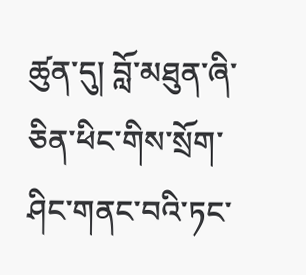ཚུན་དུ། བློ་མཐུན་ཞི་ཅིན་ཕིང་གིས་སྲོག་ཤིང་གནང་བའི་ཏང་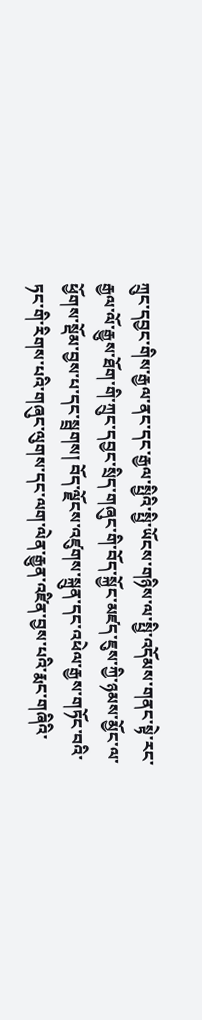ཀྲུང་དབྱང་གིས་རྒྱལ་ནང་དང་རྒྱལ་སྤྱིའི་སྤྱི་ཡོངས་གཉིས་ལ་སྤྱི་འདོམས་གནང་སྟེ་རང་རྒྱལ་ལོ་རྒྱུས་ཐོག་གི་ཀྲུང་དབྱང་སྲིད་གཞུང་གི་བོད་སྐྱོང་མཛད་ཇུས་ཀྱི་ཉམས་མྱོང་ལ་ཕྱོགས་སྡོམ་བྱས་པ་དང་སྦྲགས། བོད་ལྗོངས་འཛུགས་སྐྲུན་དང་འཕེལ་རྒྱས་གཏོང་བའི་ཏང་གི་རིགས་པའི་གཞུང་ལུགས་དང་ལག་ལེན་རྒྱུན་འཛིན་བྱས་པའི་རྨང་གཞིའི་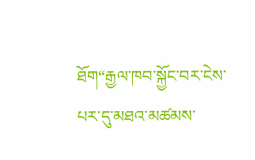ཐོག“རྒྱལ་ཁབ་སྐྱོང་བར་ངེས་པར་དུ་མཐའ་མཚམས་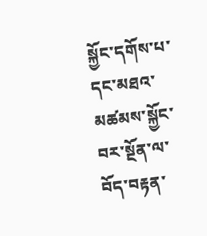སྐྱོང་དགོས་པ་དང་མཐའ་མཚམས་སྐྱོང་བར་སྔོན་ལ་བོད་བརྟན་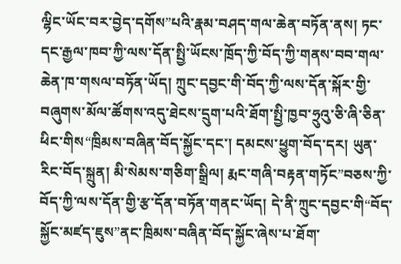ལྷིང་ཡོང་བར་བྱེད་དགོས”པའི་རྣམ་བཤད་གལ་ཆེན་བཏོན་ནས། ཏང་དང་རྒྱལ་ཁབ་ཀྱི་ལས་དོན་སྤྱི་ཡོངས་ཁྲོད་ཀྱི་བོད་ཀྱི་གནས་བབ་གལ་ཆེན་ཁ་གསལ་བཏོན་ཡོད། ཀྲུང་དབྱང་གི་བོད་ཀྱི་ལས་དོན་སྐོར་གྱི་བཞུགས་མོལ་ཚོགས་འདུ་ཐེངས་དྲུག་པའི་ཐོག་སྤྱི་ཁྱབ་ཧྲུའུ་ཅི་ཞི་ཅིན་ཕིང་གིས“ཁྲིམས་བཞིན་བོད་སྐྱོང་དང་། དམངས་ཕྱུག་བོད་དར། ཡུན་རིང་བོད་སྐྲུན། མི་སེམས་གཅིག་སྒྲིལ། རྨང་གཞི་བརྟན་གཏོང”བཅས་ཀྱི་བོད་ཀྱི་ལས་དོན་གྱི་རྩ་དོན་བཏོན་གནང་ཡོད། དེ་ནི་ཀྲུང་དབྱང་གི“བོད་སྐྱོང་མཛད་ཇུས”ནང་ཁྲིམས་བཞིན་བོད་སྐྱོང་ཞེས་པ་ཐོག་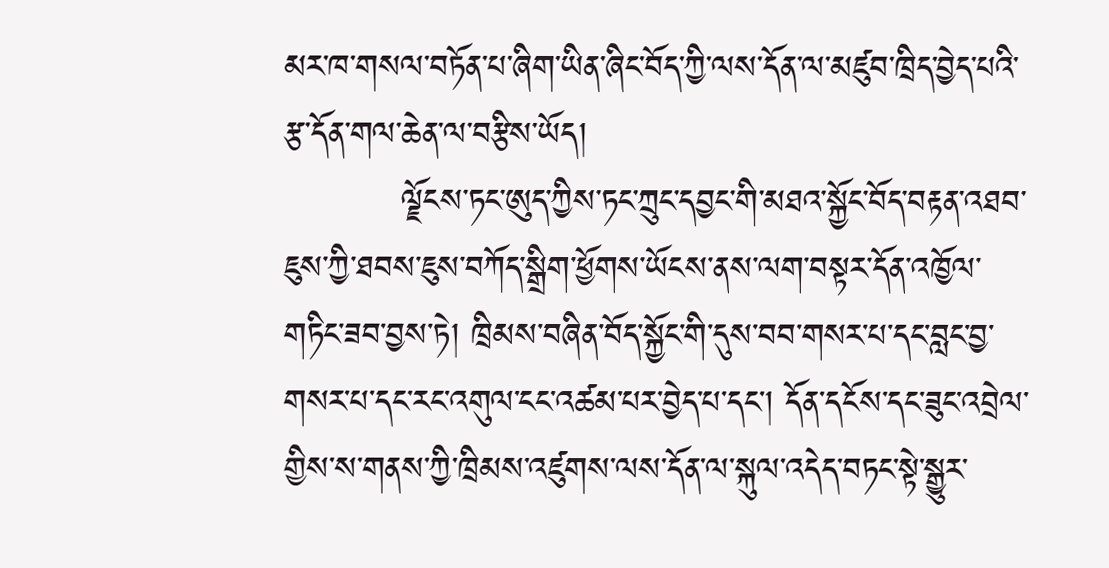མར་ཁ་གསལ་བཏོན་པ་ཞིག་ཡིན་ཞིང་བོད་ཀྱི་ལས་དོན་ལ་མཛུབ་ཁྲིད་བྱེད་པའི་རྩ་དོན་གལ་ཆེན་ལ་བརྩིས་ཡོད།
          ལྗོངས་ཏང་ཨུད་ཀྱིས་ཏང་ཀྲུང་དབྱང་གི་མཐའ་སྐྱོང་བོད་བརྟན་འཐབ་ཇུས་ཀྱི་ཐབས་ཇུས་བཀོད་སྒྲིག་ཕྱོགས་ཡོངས་ནས་ལག་བསྟར་དོན་འཁྱོལ་གཏིང་ཟབ་བྱས་ཏེ། ཁྲིམས་བཞིན་བོད་སྐྱོང་གི་དུས་བབ་གསར་པ་དང་བླང་བྱ་གསར་པ་དང་རང་འགུལ་ངང་འཚམ་པར་བྱེད་པ་དང་། དོན་དངོས་དང་ཟུང་འབྲེལ་གྱིས་ས་གནས་ཀྱི་ཁྲིམས་འཛུགས་ལས་དོན་ལ་སྐུལ་འདེད་བཏང་སྟེ་སྒྱུར་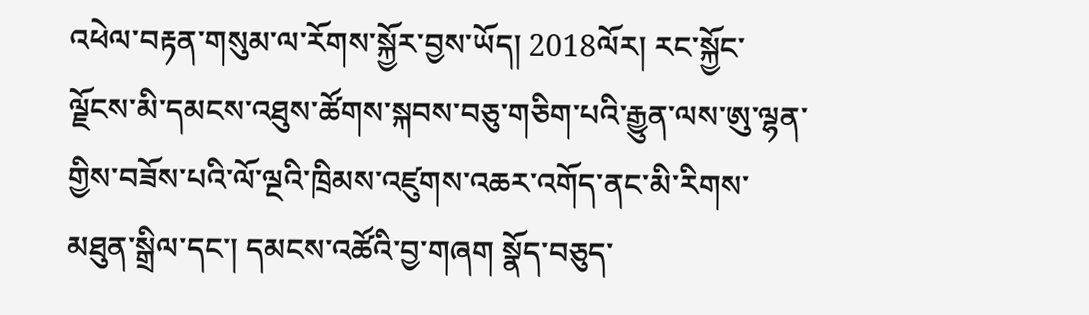འཕེལ་བརྟན་གསུམ་ལ་རོགས་སྐྱོར་བྱས་ཡོད། 2018ལོར། རང་སྐྱོང་ལྗོངས་མི་དམངས་འཐུས་ཚོགས་སྐབས་བཅུ་གཅིག་པའི་རྒྱུན་ལས་ཨུ་ལྷན་གྱིས་བཟོས་པའི་ལོ་ལྔའི་ཁྲིམས་འཛུགས་འཆར་འགོད་ནང་མི་རིགས་མཐུན་སྒྲིལ་དང་། དམངས་འཚོའི་བྱ་གཞག སྣོད་བཅུད་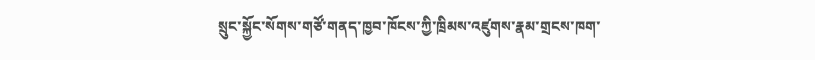སྲུང་སྐྱོང་སོགས་གཙོ་གནད་ཁྱབ་ཁོངས་ཀྱི་ཁྲིམས་འཛུགས་རྣམ་གྲངས་ཁག་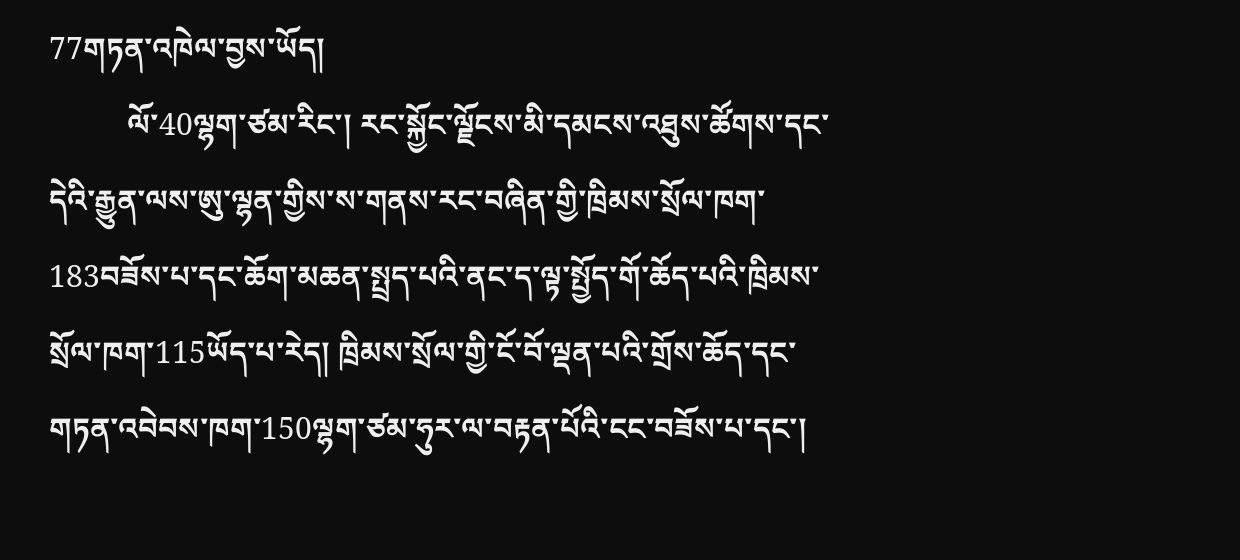77གཏན་འཁེལ་བྱས་ཡོད།
          ལོ་40ལྷག་ཙམ་རིང་། རང་སྐྱོང་ལྗོངས་མི་དམངས་འཐུས་ཚོགས་དང་དེའི་རྒྱུན་ལས་ཨུ་ལྷན་གྱིས་ས་གནས་རང་བཞིན་གྱི་ཁྲིམས་སྲོལ་ཁག་183བཟོས་པ་དང་ཆོག་མཆན་སྤྲད་པའི་ནང་ད་ལྟ་སྤྱོད་གོ་ཆོད་པའི་ཁྲིམས་སྲོལ་ཁག་115ཡོད་པ་རེད། ཁྲིམས་སྲོལ་གྱི་ངོ་བོ་ལྡན་པའི་གྲོས་ཆོད་དང་གཏན་འབེབས་ཁག་150ལྷག་ཙམ་ཧུར་ལ་བརྟན་པོའི་ངང་བཟོས་པ་དང་།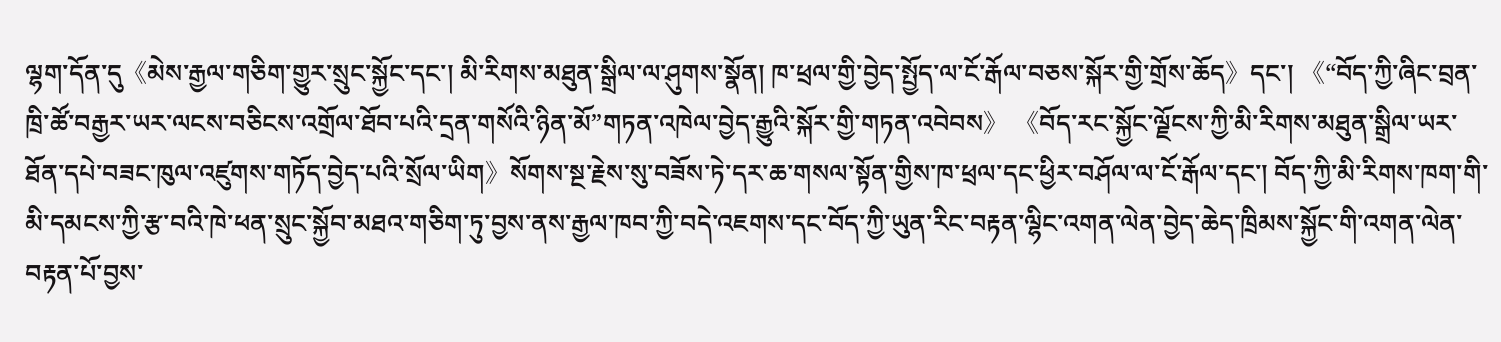ལྷག་དོན་དུ《མེས་རྒྱལ་གཅིག་གྱུར་སྲུང་སྐྱོང་དང་། མི་རིགས་མཐུན་སྒྲིལ་ལ་ཤུགས་སྣོན། ཁ་ཕྲལ་གྱི་བྱེད་སྤྱོད་ལ་ངོ་རྒོལ་བཅས་སྐོར་གྱི་གྲོས་ཆོད》དང་། 《“བོད་ཀྱི་ཞིང་བྲན་ཁྲི་ཚོ་བརྒྱར་ཡར་ལངས་བཅིངས་འགྲོལ་ཐོབ་པའི་དྲན་གསོའི་ཉིན་མོ”གཏན་འཁེལ་བྱེད་རྒྱུའི་སྐོར་གྱི་གཏན་འབེབས》 《བོད་རང་སྐྱོང་ལྗོངས་ཀྱི་མི་རིགས་མཐུན་སྒྲིལ་ཡར་ཐོན་དཔེ་བཟང་ཁུལ་འཛུགས་གཏོད་བྱེད་པའི་སྲོལ་ཡིག》སོགས་སྔ་རྗེས་སུ་བཟོས་ཏེ་དར་ཆ་གསལ་སྟོན་གྱིས་ཁ་ཕྲལ་དང་ཕྱིར་བཤོལ་ལ་ངོ་རྒོལ་དང་། བོད་ཀྱི་མི་རིགས་ཁག་གི་མི་དམངས་ཀྱི་རྩ་བའི་ཁེ་ཕན་སྲུང་སྐྱོབ་མཐའ་གཅིག་ཏུ་བྱས་ནས་རྒྱལ་ཁབ་ཀྱི་བདེ་འཇགས་དང་བོད་ཀྱི་ཡུན་རིང་བརྟན་ལྷིང་འགན་ལེན་བྱེད་ཆེད་ཁྲིམས་སྐྱོང་གི་འགན་ལེན་བརྟན་པོ་བྱས་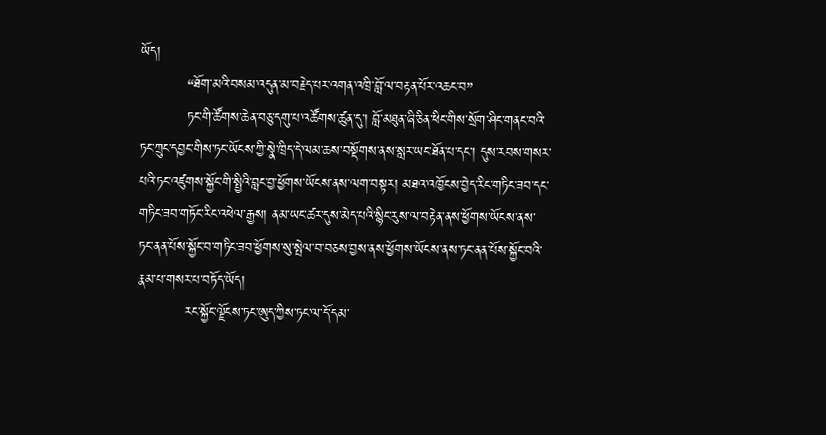ཡོད།
          “ཐོག་མའི་བསམ་འདུན་མ་བརྗེད་པར་འགན་འཁྲི་བློ་ལ་བརྟན་པོར་འཆང་བ”
          ཏང་གི་ཚོགས་ཆེན་བཅུ་དགུ་པ་འཚོགས་ཚུན་དུ་། བློ་མཐུན་ཞི་ཅིན་ཕིང་གིས་སྲོག་ཤིང་གནང་བའི་ཏང་ཀྲུང་དབྱང་གིས་ཏང་ཡོངས་ཀྱི་སྣེ་ཁྲིད་དེ་ལམ་ཆས་བསྡོགས་ནས་སླར་ཡང་ཐོན་པ་དང་། དུས་རབས་གསར་པའི་ཏང་འཛུགས་སྐྱོང་གི་སྤྱིའི་བླང་བྱ་ཕྱོགས་ཡོངས་ནས་ལག་བསྟར། མཐའ་འཁྱོངས་བྱེད་རིང་གཏིང་ཟབ་དང་གཏིང་ཟབ་གཏོང་རིང་འཕེལ་རྒྱས། ནམ་ཡང་ཚར་དུས་མེད་པའི་སྙིང་རུས་ལ་བརྟེན་ནས་ཕྱོགས་ཡོངས་ནས་ཏང་ནན་པོས་སྐྱོང་བ་གཏིང་ཟབ་ཕྱོགས་སུ་སྤེལ་བ་བཅས་བྱས་ནས་ཕྱོགས་ཡོངས་ནས་ཏང་ནན་པོས་སྐྱོང་བའི་རྣམ་པ་གསར་པ་བཏོད་ཡོད།
          རང་སྐྱོང་ལྗོངས་ཏང་ཨུད་ཀྱིས་ཏང་ལ་དོ་དམ་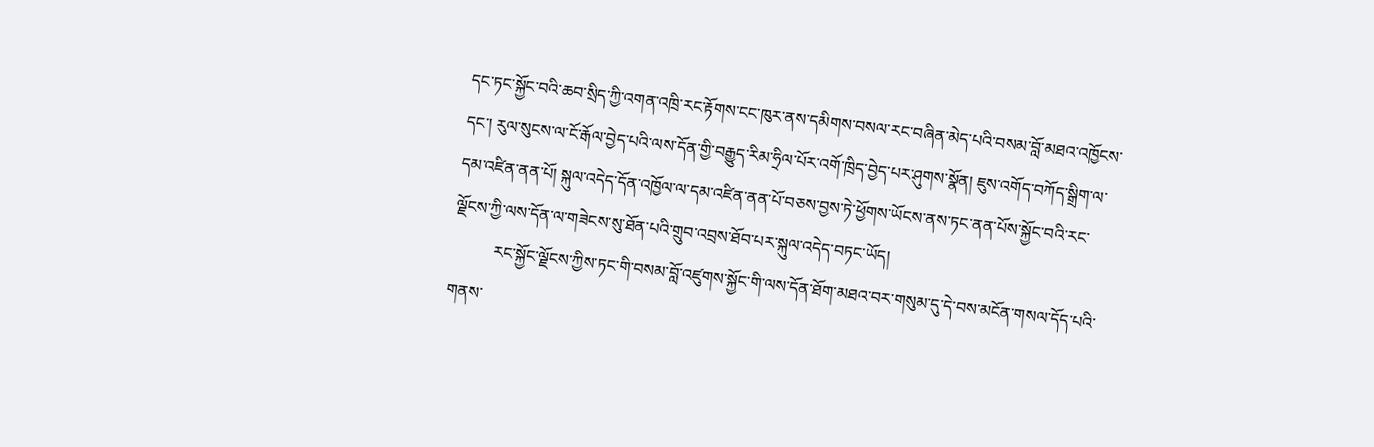དང་ཏང་སྐྱོང་བའི་ཆབ་སྲིད་ཀྱི་འགན་འཁྲི་རང་རྟོགས་ངང་ཁུར་ནས་དམིགས་བསལ་རང་བཞིན་མེད་པའི་བསམ་བློ་མཐའ་འཁྱོངས་དང་། རུལ་སུངས་ལ་ངོ་རྒོལ་བྱེད་པའི་ལས་དོན་གྱི་བརྒྱུད་རིམ་ཧྲིལ་པོར་འགོ་ཁྲིད་བྱེད་པར་ཤུགས་སྣོན། ཇུས་འགོད་བཀོད་སྒྲིག་ལ་དམ་འཛིན་ནན་པོ། སྐུལ་འདེད་དོན་འཁྱོལ་ལ་དམ་འཛིན་ནན་པོ་བཅས་བྱས་ཏེ་ཕྱོགས་ཡོངས་ནས་ཏང་ནན་པོས་སྐྱོང་བའི་རང་ལྗོངས་ཀྱི་ལས་དོན་ལ་གཟེངས་སུ་ཐོན་པའི་གྲུབ་འབྲས་ཐོབ་པར་སྐུལ་འདེད་བཏང་ཡོད།
          རང་སྐྱོང་ལྗོངས་ཀྱིས་ཏང་གི་བསམ་བློ་འཛུགས་སྐྱོང་གི་ལས་དོན་ཐོག་མཐའ་བར་གསུམ་དུ་དེ་བས་མངོན་གསལ་དོད་པའི་གནས་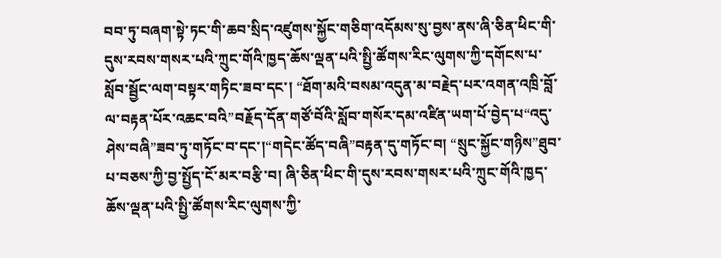བབ་ཏུ་བཞག་སྟེ་ཏང་གི་ཆབ་སྲིད་འཛུགས་སྐྱོང་གཅིག་འདོམས་སུ་བྱས་ནས་ཞི་ཅིན་ཕིང་གི་དུས་རབས་གསར་པའི་ཀྲུང་གོའི་ཁྱད་ཆོས་ལྡན་པའི་སྤྱི་ཚོགས་རིང་ལུགས་ཀྱི་དགོངས་པ་སློབ་སྦྱོང་ལག་བསྟར་གཏིང་ཟབ་དང་། “ཐོག་མའི་བསམ་འདུན་མ་བརྗེད་པར་འགན་འཁྲི་བློ་ལ་བརྟན་པོར་འཆང་བའི”བརྗོད་དོན་གཙོ་བོའི་སློབ་གསོར་དམ་འཛིན་ཡག་པོ་བྱེད་པ“འདུ་ཤེས་བཞི”ཟབ་ཏུ་གཏོང་བ་དང་།“གདེང་ཚོད་བཞི”བརྟན་དུ་གཏོང་བ། “སྲུང་སྐྱོང་གཉིས”ཐུབ་པ་བཅས་ཀྱི་བྱ་སྤྱོད་ངོ་མར་བརྩི་བ། ཞི་ཅིན་ཕིང་གི་དུས་རབས་གསར་པའི་ཀྲུང་གོའི་ཁྱད་ཆོས་ལྡན་པའི་སྤྱི་ཚོགས་རིང་ལུགས་ཀྱི་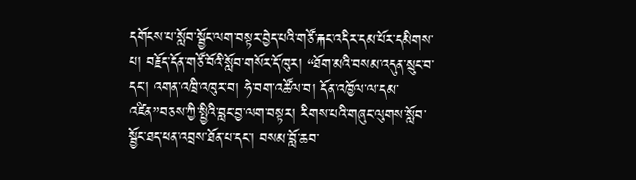དགོངས་པ་སློབ་སྦྱོང་ལག་བསྟར་བྱེད་པའི་གཙོ་རྐང་འདིར་དམ་པོར་དམིགས་པ། བརྗོད་དོན་གཙོ་བོའི་སློབ་གསོར་དོ་ཁུར། “ཐོག་མའི་བསམ་འདུན་སྲུང་བ་དང་། འགན་འཁྲི་འཁུར་བ། ཧེ་བག་འཚོལ་བ། དོན་འཁྱོལ་ལ་དམ་འཛིན”བཅས་ཀྱི་སྤྱིའི་བླང་བྱ་ལག་བསྟར། རིགས་པའི་གཞུང་ལུགས་སློབ་སྦྱོང་ཐད་ཕན་འབྲས་ཐོན་པ་དང་། བསམ་བློ་ཆབ་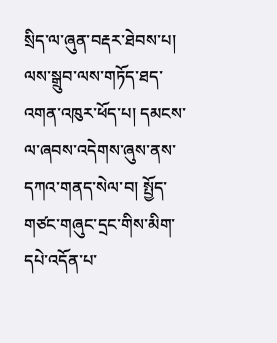སྲིད་ལ་ཞུན་བརྡར་ཐེབས་པ། ལས་སྒྲུབ་ལས་གཏོད་ཐད་འགན་འཁུར་ཕོད་པ། དམངས་ལ་ཞབས་འདེགས་ཞུས་ནས་དཀའ་གནད་སེལ་བ། སྤྱོད་གཙང་གཞུང་དྲང་གིས་མིག་དཔེ་འདོན་པ་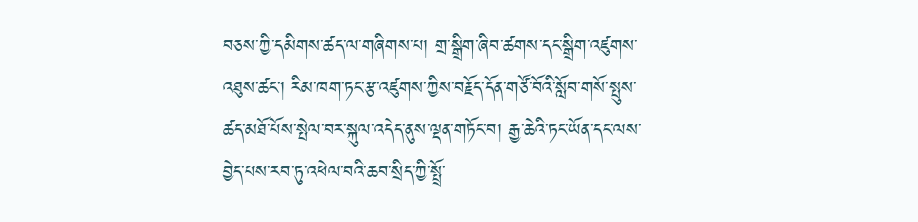བཅས་ཀྱི་དམིགས་ཚད་ལ་གཞིགས་པ། གྲ་སྒྲིག་ཞིབ་ཚགས་དང་སྒྲིག་འཛུགས་འཐུས་ཚང་། རིམ་ཁག་ཏང་རྩ་འཛུགས་ཀྱིས་བརྗོད་དོན་གཙོ་བོའི་སློབ་གསོ་སྤུས་ཚད་མཐོ་པོས་སྤེལ་བར་སྐུལ་འདེད་ནུས་ལྡན་གཏོང་བ། རྒྱ་ཆེའི་ཏང་ཡོན་དང་ལས་བྱེད་པས་རབ་ཏུ་འཕེལ་བའི་ཆབ་སྲིད་ཀྱི་སྤྲོ་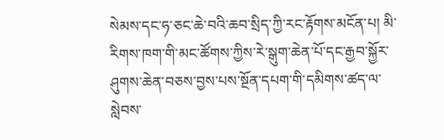སེམས་དང་ཧ་ཅང་ཆེ་བའི་ཆབ་སྲིད་ཀྱི་རང་རྟོགས་མངོན་པ། མི་རིགས་ཁག་གི་མང་ཚོགས་ཀྱིས་རེ་སྒུག་ཆེན་པོ་དང་རྒྱབ་སྐྱོར་ཤུགས་ཆེན་བཅས་བྱས་པས་སྔོན་དཔག་གི་དམིགས་ཚད་ལ་སླེབས་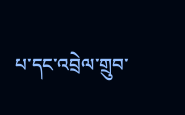པ་དང་འབྲེལ་གྲུབ་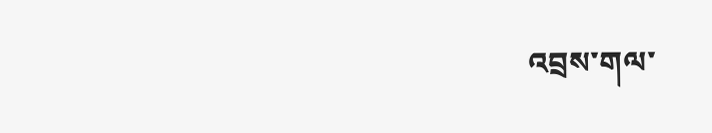འབྲས་གལ་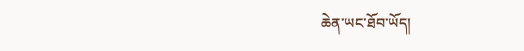ཆེན་ཡང་ཐོབ་ཡོད།